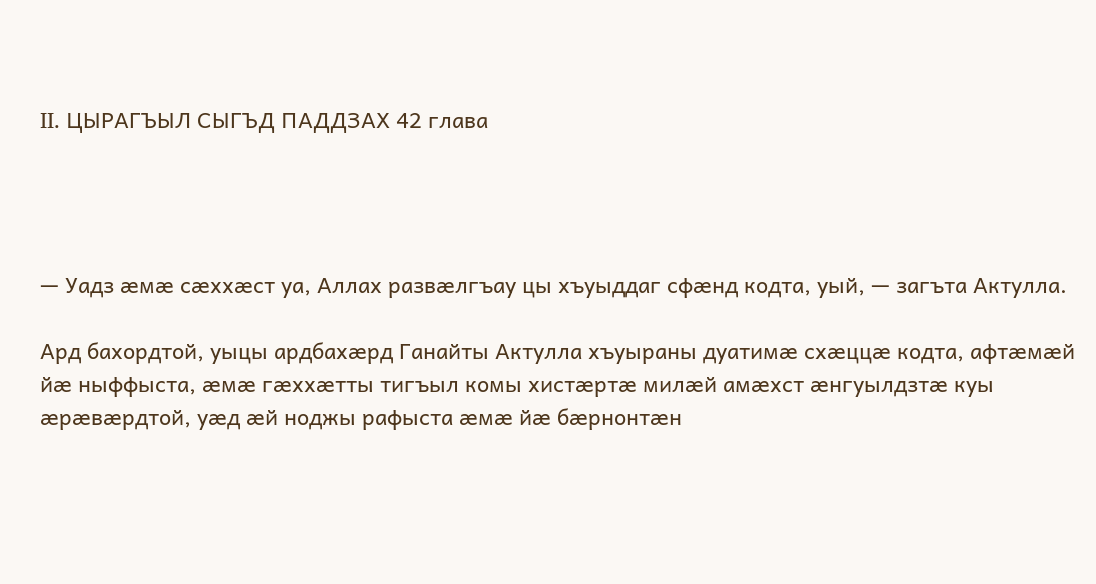II. ЦЫРАГЪЫЛ СЫГЪД ПАДДЗАХ 42 глава




— Уадз æмæ сæххæст уа, Аллах развæлгъау цы хъуыддаг сфæнд кодта, уый, — загъта Актулла.

Ард бахордтой, уыцы ардбахæрд Ганайты Актулла хъуыраны дуатимæ схæццæ кодта, афтæмæй йæ ныффыста, æмæ гæххæтты тигъыл комы хистæртæ милæй амæхст æнгуылдзтæ куы æрæвæрдтой, уæд æй ноджы рафыста æмæ йæ бæрнонтæн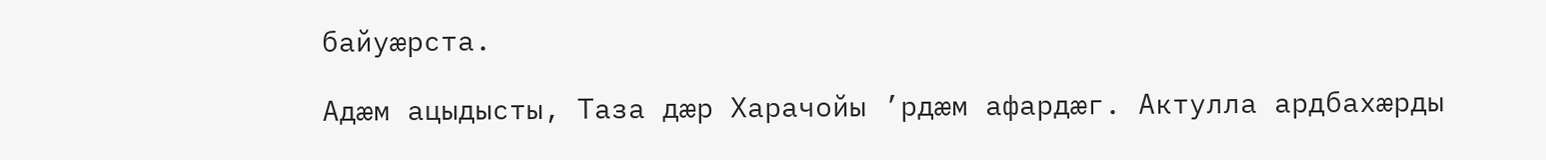байуæрста.

Адæм ацыдысты, Таза дæр Харачойы ’рдæм афардæг. Актулла ардбахæрды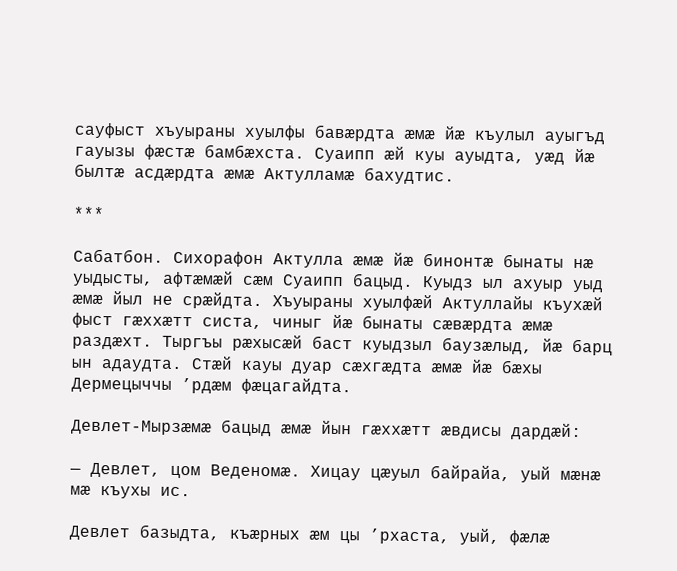сауфыст хъуыраны хуылфы бавæрдта æмæ йæ къулыл ауыгъд гауызы фæстæ бамбæхста. Суаипп æй куы ауыдта, уæд йæ былтæ асдæрдта æмæ Актулламæ бахудтис.

***

Сабатбон. Сихорафон Актулла æмæ йæ бинонтæ бынаты нæ уыдысты, афтæмæй сæм Суаипп бацыд. Куыдз ыл ахуыр уыд æмæ йыл не срæйдта. Хъуыраны хуылфæй Актуллайы къухæй фыст гæххæтт систа, чиныг йæ бынаты сæвæрдта æмæ раздæхт. Тыргъы рæхысæй баст куыдзыл баузæлыд, йæ барц ын адаудта. Стæй кауы дуар сæхгæдта æмæ йæ бæхы Дермецыччы ’рдæм фæцагайдта.

Девлет-Мырзæмæ бацыд æмæ йын гæххæтт æвдисы дардæй:

— Девлет, цом Веденомæ. Хицау цæуыл байрайа, уый мæнæ мæ къухы ис.

Девлет базыдта, къæрных æм цы ’рхаста, уый, фæлæ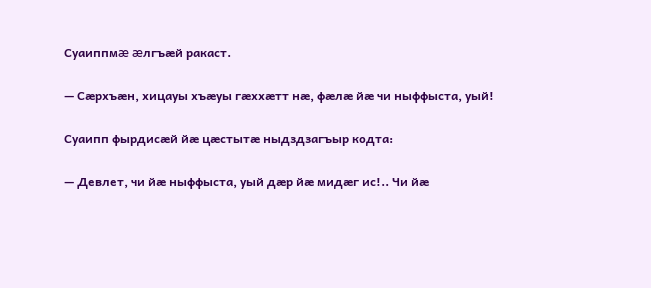Суаиппмæ æлгъæй ракаст.

— Сæрхъæн, хицауы хъæуы гæххæтт нæ, фæлæ йæ чи ныффыста, уый!

Суаипп фырдисæй йæ цæстытæ ныдздзагъыр кодта:

— Девлет, чи йæ ныффыста, уый дæр йæ мидæг ис!.. Чи йæ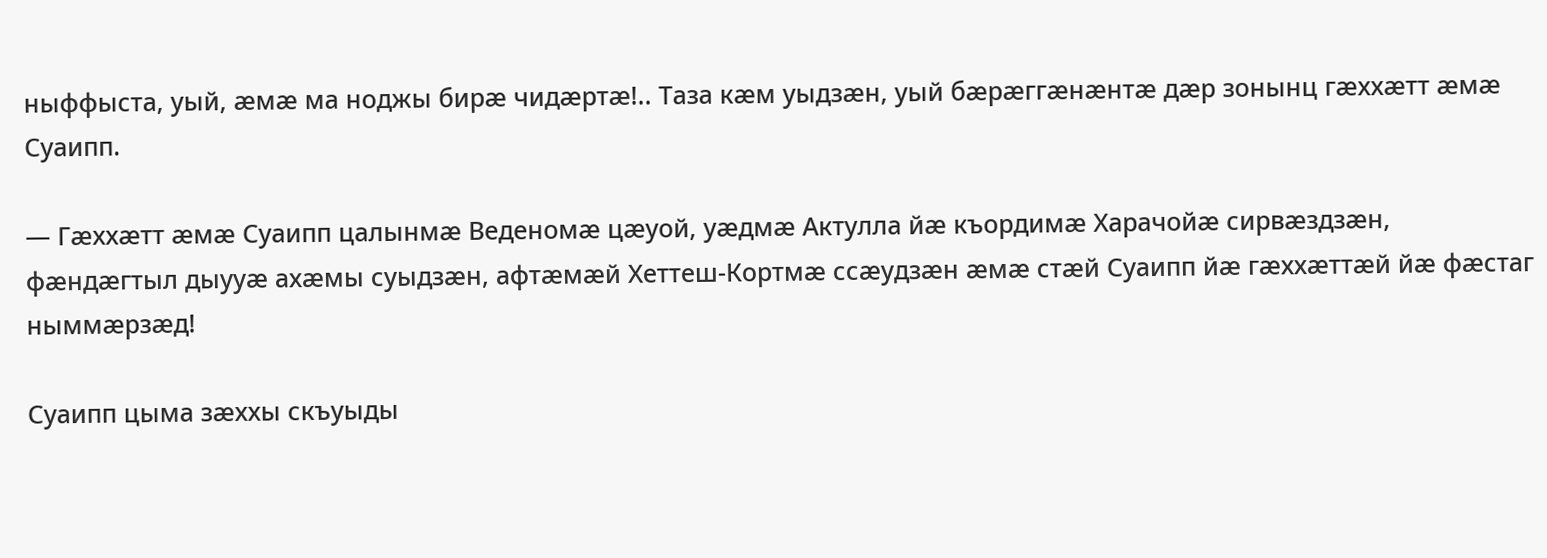ныффыста, уый, æмæ ма ноджы бирæ чидæртæ!.. Таза кæм уыдзæн, уый бæрæггæнæнтæ дæр зонынц гæххæтт æмæ Суаипп.

— Гæххæтт æмæ Суаипп цалынмæ Веденомæ цæуой, уæдмæ Актулла йæ къордимæ Харачойæ сирвæздзæн, фæндæгтыл дыууæ ахæмы суыдзæн, афтæмæй Хеттеш-Кортмæ ссæудзæн æмæ стæй Суаипп йæ гæххæттæй йæ фæстаг ныммæрзæд!

Суаипп цыма зæххы скъуыды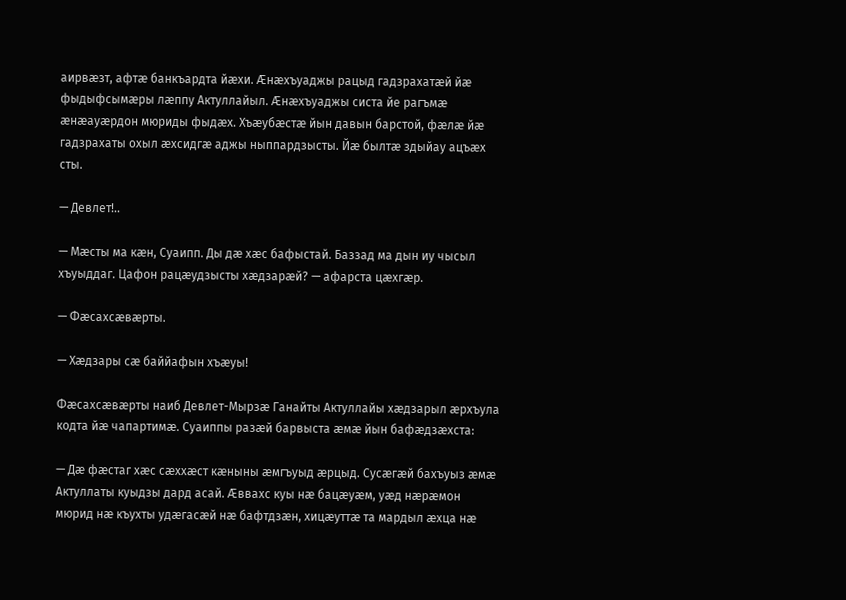аирвæзт, афтæ банкъардта йæхи. Æнæхъуаджы рацыд гадзрахатæй йæ фыдыфсымæры лæппу Актуллайыл. Æнæхъуаджы систа йе рагъмæ æнæауæрдон мюриды фыдæх. Хъæубæстæ йын давын барстой, фæлæ йæ гадзрахаты охыл æхсидгæ аджы ныппардзысты. Йæ былтæ здыйау ацъæх сты.

— Девлет!..

— Мæсты ма кæн, Суаипп. Ды дæ хæс бафыстай. Баззад ма дын иу чысыл хъуыддаг. Цафон рацæудзысты хæдзарæй? — афарста цæхгæр.

— Фæсахсæвæрты.

— Хæдзары сæ баййафын хъæуы!

Фæсахсæвæрты наиб Девлет-Мырзæ Ганайты Актуллайы хæдзарыл æрхъула кодта йæ чапартимæ. Суаиппы разæй барвыста æмæ йын бафæдзæхста:

— Дæ фæстаг хæс сæххæст кæныны æмгъуыд æрцыд. Сусæгæй бахъуыз æмæ Актуллаты куыдзы дард асай. Æввахс куы нæ бацæуæм, уæд нæрæмон мюрид нæ къухты удæгасæй нæ бафтдзæн, хицæуттæ та мардыл æхца нæ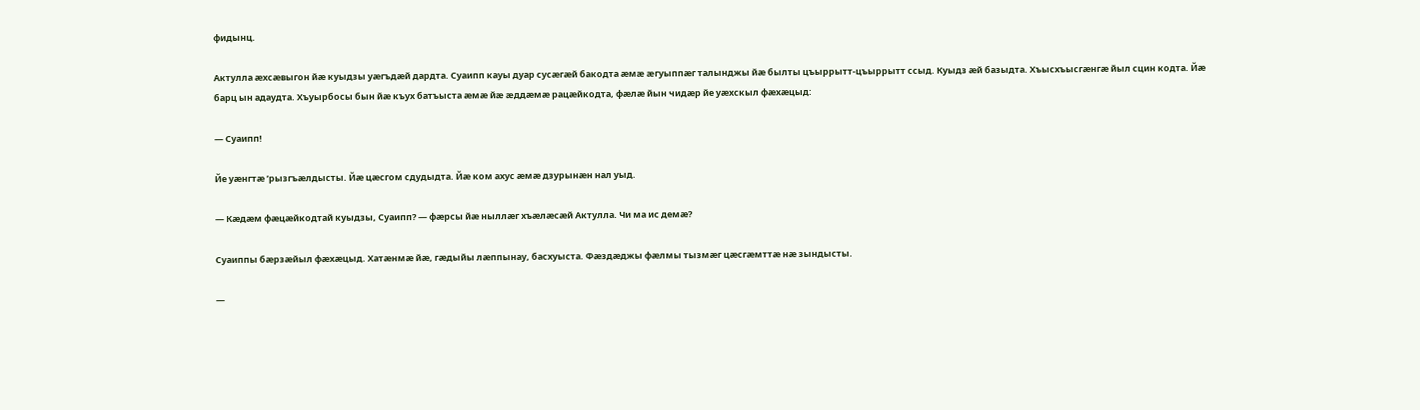фидынц.

Актулла æхсæвыгон йæ куыдзы уæгъдæй дардта. Суаипп кауы дуар сусæгæй бакодта æмæ æгуыппæг талынджы йæ былты цъыррытт-цъыррытт ссыд. Куыдз æй базыдта. Хъысхъысгæнгæ йыл сцин кодта. Йæ барц ын адаудта. Хъуырбосы бын йæ къух батъыста æмæ йæ æддæмæ рацæйкодта, фæлæ йын чидæр йе уæхскыл фæхæцыд:

— Суаипп!

Йе уæнгтæ ’рызгъæлдысты. Йæ цæсгом сдудыдта. Йæ ком ахус æмæ дзурынæн нал уыд.

— Кæдæм фæцæйкодтай куыдзы, Суаипп? — фæрсы йæ ныллæг хъæлæсæй Актулла. Чи ма ис демæ?

Суаиппы бæрзæйыл фæхæцыд. Хатæнмæ йæ, гæдыйы лæппынау, басхуыста. Фæздæджы фæлмы тызмæг цæсгæмттæ нæ зындысты.

—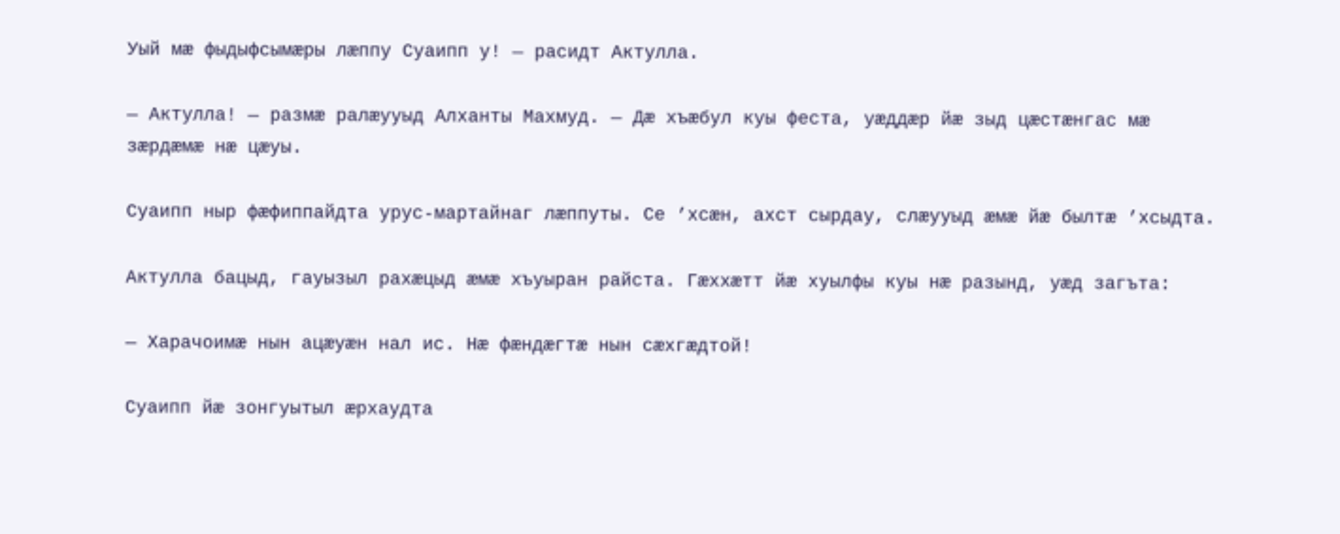Уый мæ фыдыфсымæры лæппу Суаипп у! — расидт Актулла.

— Актулла! — размæ ралæууыд Алханты Махмуд. — Дæ хъæбул куы феста, уæддæр йæ зыд цæстæнгас мæ зæрдæмæ нæ цæуы.

Суаипп ныр фæфиппайдта урус-мартайнаг лæппуты. Се ’хсæн, ахст сырдау, слæууыд æмæ йæ былтæ ’хсыдта.

Актулла бацыд, гауызыл рахæцыд æмæ хъуыран райста. Гæххæтт йæ хуылфы куы нæ разынд, уæд загъта:

— Харачоимæ нын ацæуæн нал ис. Нæ фæндæгтæ нын сæхгæдтой!

Суаипп йæ зонгуытыл æрхаудта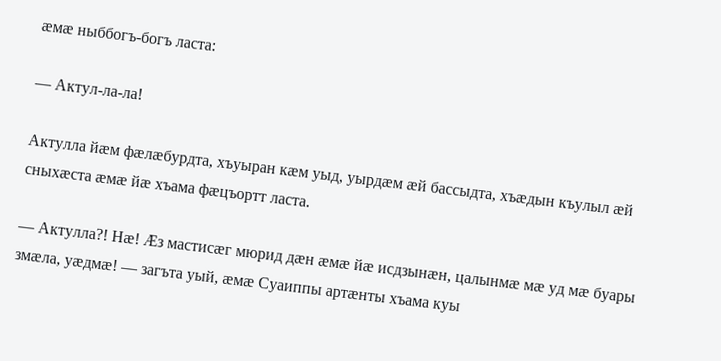æмæ ныббогъ-богъ ласта:

— Актул-ла-ла!

Актулла йæм фæлæбурдта, хъуыран кæм уыд, уырдæм æй бассыдта, хъæдын къулыл æй сныхæста æмæ йæ хъама фæцъортт ласта.

— Актулла?! Нæ! Æз мастисæг мюрид дæн æмæ йæ исдзынæн, цалынмæ мæ уд мæ буары змæла, уæдмæ! — загъта уый, æмæ Суаиппы артæнты хъама куы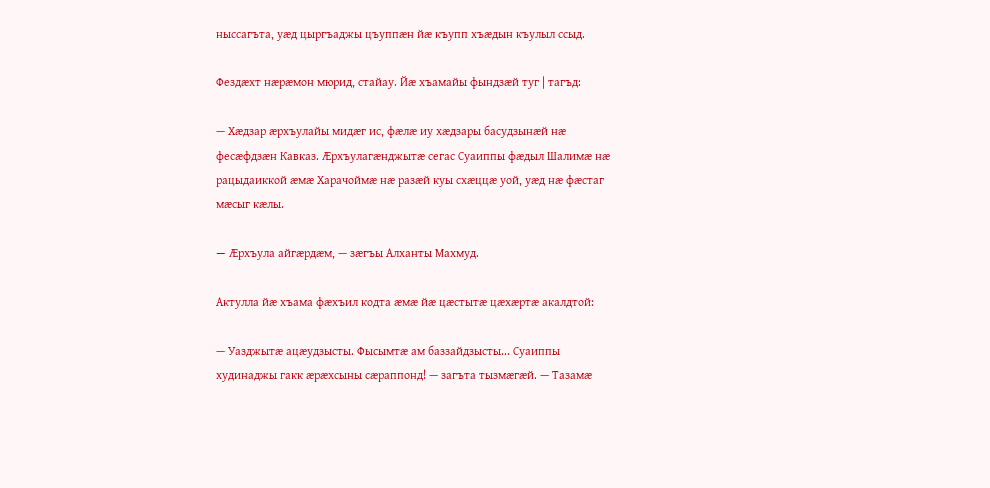ныссагъта, уæд цыргъаджы цъуппæн йæ къупп хъæдын къулыл ссыд.

Фездæхт нæрæмон мюрид, стайау. Йæ хъамайы фындзæй туг | тагъд:

— Хæдзар æрхъулайы мидæг ис, фæлæ иу хæдзары басудзынæй нæ фесæфдзæн Кавказ. Æрхъулагæнджытæ сегас Суаиппы фæдыл Шалимæ нæ рацыдаиккой æмæ Харачоймæ нæ разæй куы схæццæ уой, уæд нæ фæстаг мæсыг кæлы.

— Æрхъула айгæрдæм, — зæгъы Алханты Махмуд.

Актулла йæ хъама фæхъил кодта æмæ йæ цæстытæ цæхæртæ акалдтой:

— Уазджытæ ацæудзысты. Фысымтæ ам баззайдзысты... Суаиппы худинаджы гакк æрæхсыны сæраппонд! — загъта тызмæгæй. — Тазамæ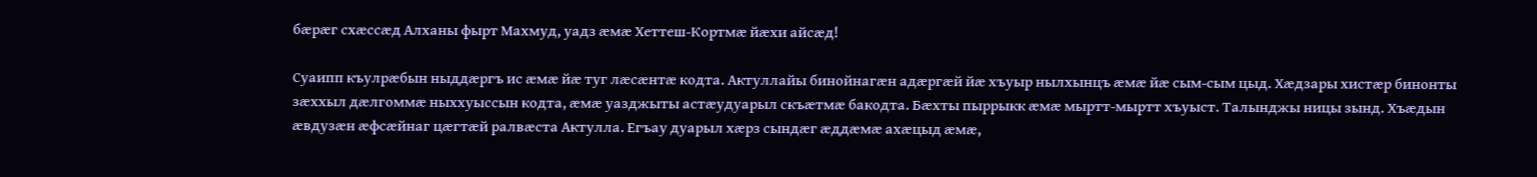бæрæг схæссæд Алханы фырт Махмуд, уадз æмæ Хеттеш-Кортмæ йæхи айсæд!

Суаипп къулрæбын ныддæргъ ис æмæ йæ туг лæсæнтæ кодта. Актуллайы бинойнагæн адæргæй йæ хъуыр нылхынцъ æмæ йæ сым-сым цыд. Хæдзары хистæр бинонты зæххыл дæлгоммæ ныххуыссын кодта, æмæ уазджыты астæудуарыл скъæтмæ бакодта. Бæхты пыррыкк æмæ мыртт-мыртт хъуыст. Талынджы ницы зынд. Хъæдын æвдузæн æфсæйнаг цæгтæй ралвæста Актулла. Егъау дуарыл хæрз сындæг æддæмæ ахæцыд æмæ,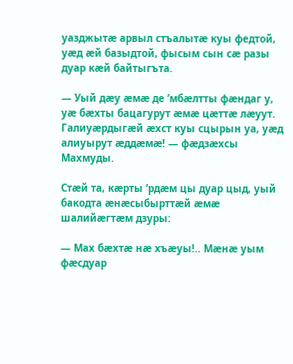уазджытæ арвыл стъалытæ куы федтой, уæд æй базыдтой, фысым сын сæ разы дуар кæй байтыгъта.

— Уый дæу æмæ де ’мбæлтты фæндаг у, уæ бæхты бацагурут æмæ цæттæ лæуут. Галиуæрдыгæй æхст куы сцырын уа, уæд алиуырут æддæмæ! — фæдзæхсы Махмуды.

Стæй та, кæрты ’рдæм цы дуар цыд, уый бакодта æнæсыбырттæй æмæ шалийæгтæм дзуры:

— Мах бæхтæ нæ хъæуы!.. Мæнæ уым фæсдуар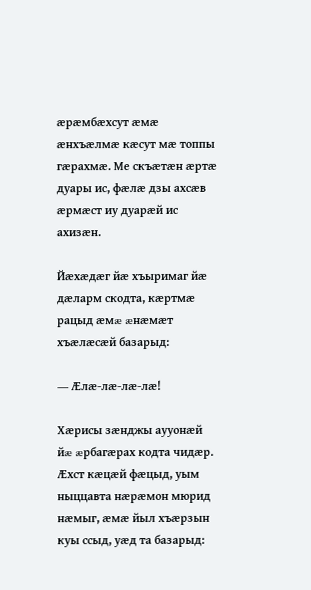æрæмбæхсут æмæ æнхъæлмæ кæсут мæ топпы гæрахмæ. Ме скъæтæн æртæ дуары ис, фæлæ дзы ахсæв æрмæст иу дуарæй ис ахизæн.

Йæхæдæг йæ хъыримаг йæ дæларм скодта, кæртмæ рацыд æмæ æнæмæт хъæлæсæй базарыд:

— Æлæ-лæ-лæ-лæ!

Хæрисы зæнджы аууонæй йæ æрбагæрах кодта чидæр. Æхст кæцæй фæцыд, уым ныццавта нæрæмон мюрид нæмыг, æмæ йыл хъæрзын куы ссыд, уæд та базарыд: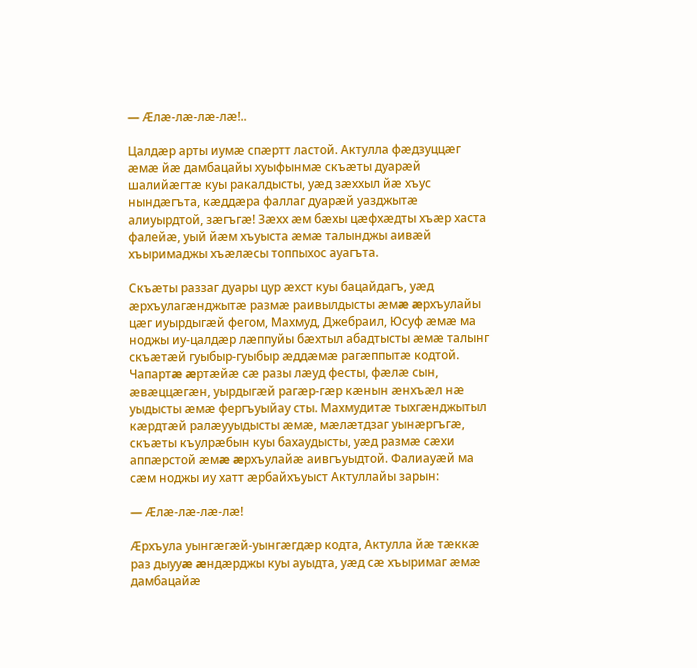— Æлæ-лæ-лæ-лæ!..

Цалдæр арты иумæ спæртт ластой. Актулла фæдзуццæг æмæ йæ дамбацайы хуыфынмæ скъæты дуарæй шалийæгтæ куы ракалдысты, уæд зæххыл йæ хъус нындæгъта, кæддæра фаллаг дуарæй уазджытæ алиуырдтой, зæгъгæ! Зæхх æм бæхы цæфхæдты хъæр хаста фалейæ, уый йæм хъуыста æмæ талынджы аивæй хъыримаджы хъæлæсы топпыхос ауагъта.

Скъæты раззаг дуары цур æхст куы бацайдагъ, уæд æрхъулагæнджытæ размæ раивылдысты æмæ æрхъулайы цæг иуырдыгæй фегом, Махмуд, Джебраил, Юсуф æмæ ма ноджы иу-цалдæр лæппуйы бæхтыл абадтысты æмæ талынг скъæтæй гуыбыр-гуыбыр æддæмæ рагæппытæ кодтой. Чапартæ æртæйæ сæ разы лæуд фесты, фæлæ сын, æвæццæгæн, уырдыгæй рагæр-гæр кæнын æнхъæл нæ уыдысты æмæ фергъуыйау сты. Махмудитæ тыхгæнджытыл кæрдтæй ралæууыдысты æмæ, мæлæтдзаг уынæргъгæ, скъæты къулрæбын куы бахаудысты, уæд размæ сæхи аппæрстой æмæ æрхъулайæ аивгъуыдтой. Фалиауæй ма сæм ноджы иу хатт æрбайхъуыст Актуллайы зарын:

— Æлæ-лæ-лæ-лæ!

Æрхъула уынгæгæй-уынгæгдæр кодта, Актулла йæ тæккæ раз дыууæ æндæрджы куы ауыдта, уæд сæ хъыримаг æмæ дамбацайæ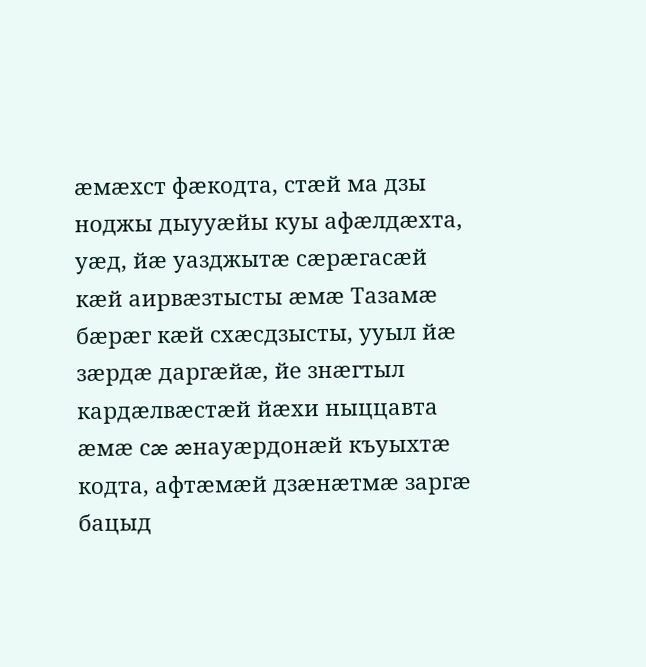æмæхст фæкодта, стæй ма дзы ноджы дыууæйы куы афæлдæхта, уæд, йæ уазджытæ сæрæгасæй кæй аирвæзтысты æмæ Тазамæ бæрæг кæй схæсдзысты, ууыл йæ зæрдæ даргæйæ, йе знæгтыл кардæлвæстæй йæхи ныццавта æмæ сæ æнауæрдонæй къуыхтæ кодта, афтæмæй дзæнæтмæ заргæ бацыд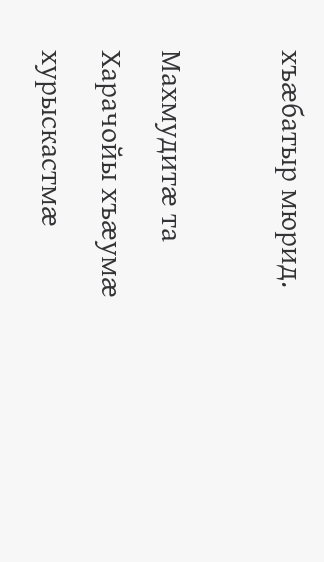хъæбатыр мюрид.

Махмудитæ та Харачойы хъæумæ хурыскастмæ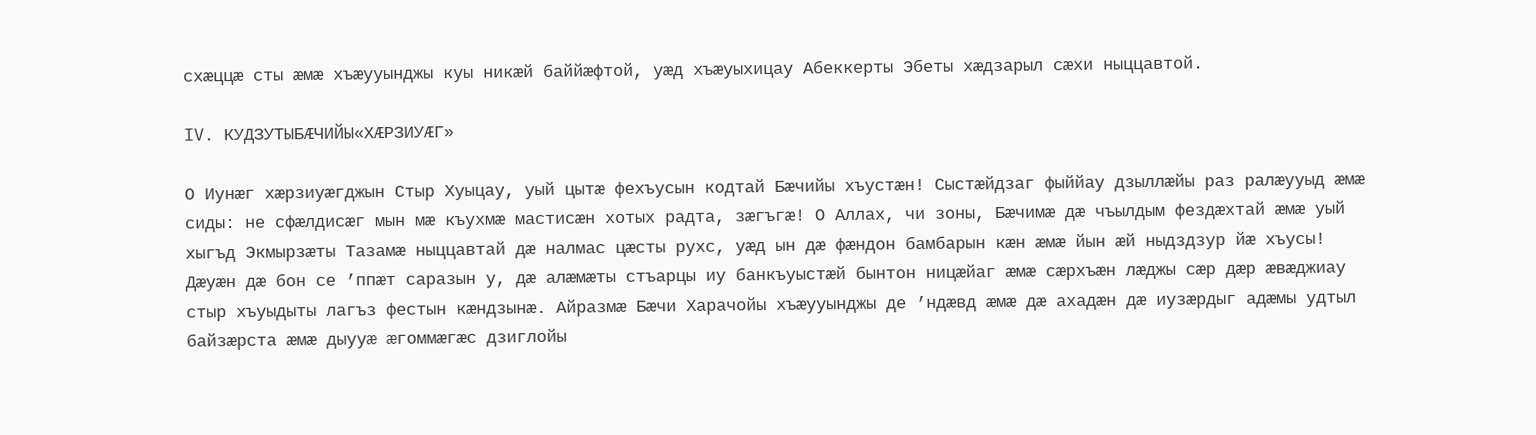схæццæ сты æмæ хъæууынджы куы никæй баййæфтой, уæд хъæуыхицау Абеккерты Эбеты хæдзарыл сæхи ныццавтой.

IV. КУДЗУТЫБÆЧИЙЫ«ХÆРЗИУÆГ»

О Иунæг хæрзиуæгджын Стыр Хуыцау, уый цытæ фехъусын кодтай Бæчийы хъустæн! Сыстæйдзаг фыййау дзыллæйы раз ралæууыд æмæ сиды: не сфæлдисæг мын мæ къухмæ мастисæн хотых радта, зæгъгæ! О Аллах, чи зоны, Бæчимæ дæ чъылдым фездæхтай æмæ уый хыгъд Экмырзæты Тазамæ ныццавтай дæ налмас цæсты рухс, уæд ын дæ фæндон бамбарын кæн æмæ йын æй ныдздзур йæ хъусы! Дæуæн дæ бон се ’ппæт саразын у, дæ алæмæты стъарцы иу банкъуыстæй бынтон ницæйаг æмæ сæрхъæн лæджы сæр дæр æвæджиау стыр хъуыдыты лагъз фестын кæндзынæ. Айразмæ Бæчи Харачойы хъæууынджы де ’ндæвд æмæ дæ ахадæн дæ иузæрдыг адæмы удтыл байзæрста æмæ дыууæ æгоммæгæс дзиглойы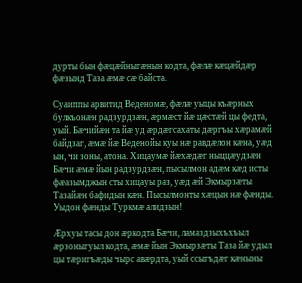дурты бын фæцæйныгæнын кодта, фæлæ кæцæйдæр фæзынд Таза æмæ сæ байста.

Суаиппы арвитид Веденомæ, фæлæ уыцы къæрных булкъонæн радзурдзæн, æрмæст йæ цæстæй цы федта, уый. Бæчийæн та йæ уд æрдæгсахаты дæргъы хæрамæй байдзаг, æмæ йæ Веденойы куы нæ равдæлон кæна, уæд ын, чи зоны, атона. Хицаумæ йæхæдæг ныццæудзæн Бæчи æмæ йын радзурдзæн, пысылмон адæм кæд исты фæазымджын сты хицауы раз, уæд æй Экмырзæты Тазайæн бафидын кæн. Пысылмонты хæцын нæ фæнды. Уыдон фæнды Туркмæ алидзын!

Æрхуы тасы дон æркодта Бæчи, ламаздзыхъхъыл æрзоныгуыл кодта, æмæ йын Экмырзæты Таза йæ удыл цы тæригъæды чырс авæрдта, уый ссыгъдæг кæныны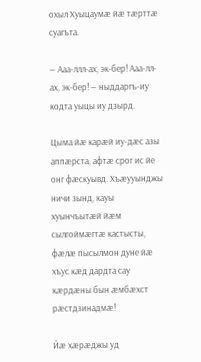охыл Хуыцаумæ йæ тæрттæ суагъта.

— Ааа-ллл-ах, эк-бер! Ааа-лл-ах, эк-бер! — ныддаргъ-иу кодта уыцы иу дзырд.

Цыма йæ карæй иу-дæс азы аппæрста, афтæ срог ис йе онг фæскуывд. Хъæууынджы ничи зынд, кауы хуынчъытæй йæм сылгоймæгтæ кастысты, фæлæ пысылмон дуне йæ хъус кæд дардта сау кæрдæны бын æмбæхст рæстдзинадмæ!

Йæ хæрæджы уд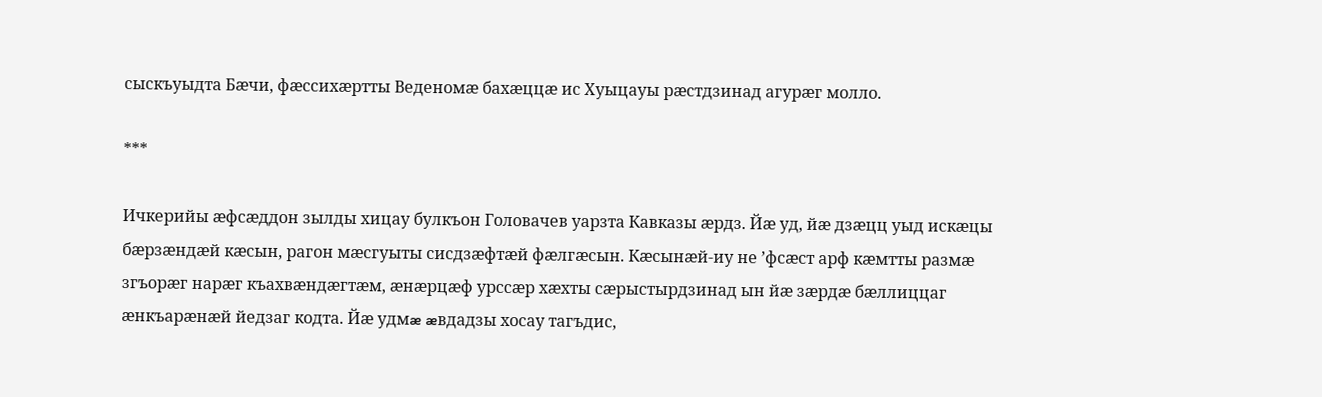сыскъуыдта Бæчи, фæссихæртты Веденомæ бахæццæ ис Хуыцауы рæстдзинад агурæг молло.

***

Ичкерийы æфсæддон зылды хицау булкъон Головачев уарзта Кавказы æрдз. Йæ уд, йæ дзæцц уыд искæцы бæрзæндæй кæсын, рагон мæсгуыты сисдзæфтæй фæлгæсын. Кæсынæй-иу не ’фсæст арф кæмтты размæ згъорæг нарæг къахвæндæгтæм, æнæрцæф урссæр хæхты сæрыстырдзинад ын йæ зæрдæ бæллиццаг æнкъарæнæй йедзаг кодта. Йæ удмæ æвдадзы хосау тагъдис,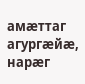амæттаг агургæйæ, нарæг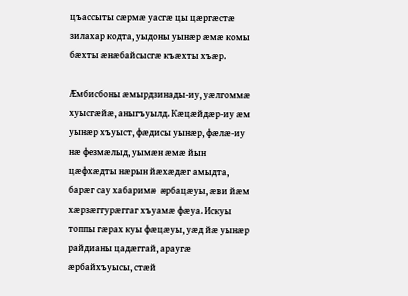цъассыты сæрмæ уасгæ цы цæргæстæ зилахар кодта, уыдоны уынæр æмæ комы бæхты æнæбайсысгæ къæхты хъæр.

Æмбисбоны æмырдзинады-иу, уæлгоммæ хуысгæйæ, аныгъуылд. Кæцæйдæр-иу æм уынæр хъуыст, фæдисы уынæр, фæлæ-иу нæ фезмæлыд, уымæн æмæ йын цæфхæдты нæрын йæхæдæг амыдта, барæг сау хабаримæ æрбацæуы, æви йæм хæрзæггурæггаг хъуамæ фæуа. Искуы топпы гæрах куы фæцæуы, уæд йæ уынæр райдианы цадæггай, араугæ æрбайхъуысы, стæй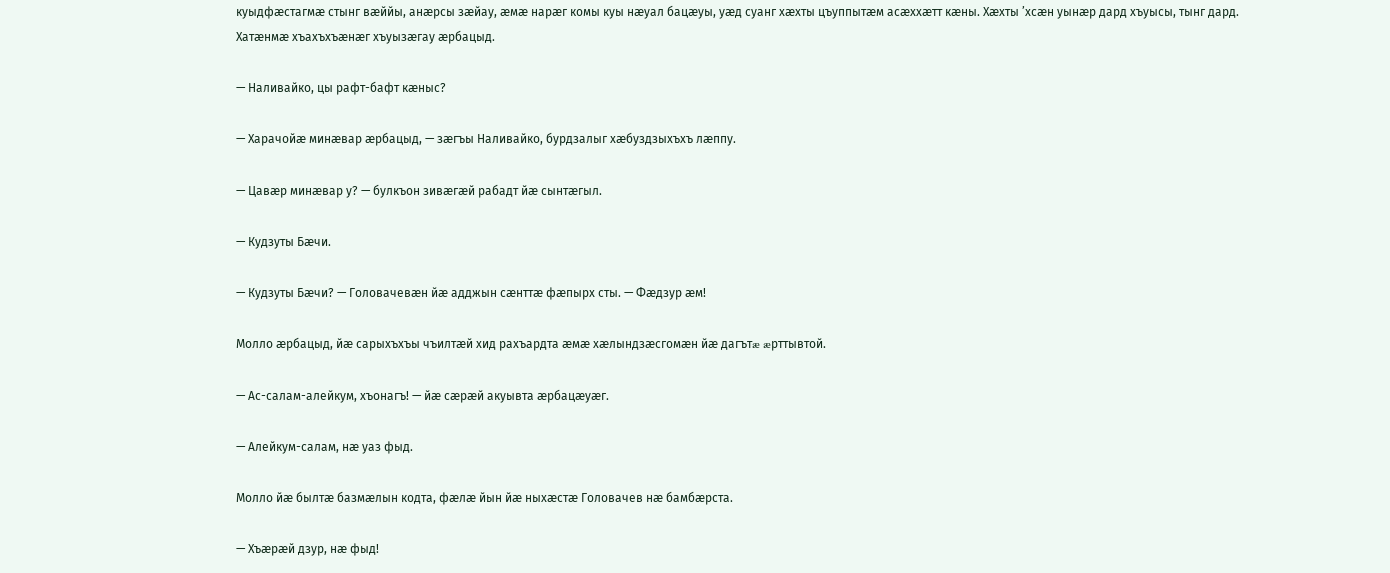куыдфæстагмæ стынг вæййы, анæрсы зæйау, æмæ нарæг комы куы нæуал бацæуы, уæд суанг хæхты цъуппытæм асæххæтт кæны. Хæхты ’хсæн уынæр дард хъуысы, тынг дард. Хатæнмæ хъахъхъæнæг хъуызæгау æрбацыд.

— Наливайко, цы рафт-бафт кæныс?

— Харачойæ минæвар æрбацыд, — зæгъы Наливайко, бурдзалыг хæбуздзыхъхъ лæппу.

— Цавæр минæвар у? — булкъон зивæгæй рабадт йæ сынтæгыл.

— Кудзуты Бæчи.

— Кудзуты Бæчи? — Головачевæн йæ адджын сæнттæ фæпырх сты. — Фæдзур æм!

Молло æрбацыд, йæ сарыхъхъы чъилтæй хид рахъардта æмæ хæлындзæсгомæн йæ дагътæ æрттывтой.

— Ас-салам-алейкум, хъонагъ! — йæ сæрæй акуывта æрбацæуæг.

— Алейкум-салам, нæ уаз фыд.

Молло йæ былтæ базмæлын кодта, фæлæ йын йæ ныхæстæ Головачев нæ бамбæрста.

— Хъæрæй дзур, нæ фыд!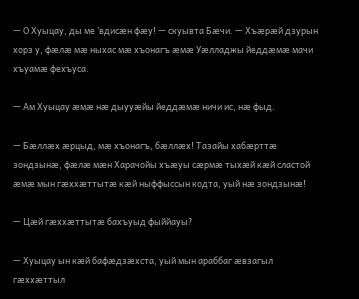— О Хуыцау, ды ме ’вдисæн фæу! — скуывта Бæчи. — Хъæрæй дзурын хорз у, фæлæ мæ ныхас мæ хъонагъ æмæ Уæлладжы йеддæмæ мачи хъуамæ фехъуса.

— Ам Хуыцау æмæ нæ дыууæйы йеддæмæ ничи ис, нæ фыд.

— Бæллæх æрцыд, мæ хъонагъ, бæллæх! Тазайы хабæрттæ зондзынæ, фæлæ мæн Харачойы хъæуы сæрмæ тыхæй кæй сластой æмæ мын гæххæттытæ кæй ныффыссын кодта, уый нæ зондзынæ!

— Цæй гæххæттытæ бахъуыд фыййауы?

— Хуыцау ын кæй бафæдзæхста, уый мын араббаг æвзагыл гæххæттыл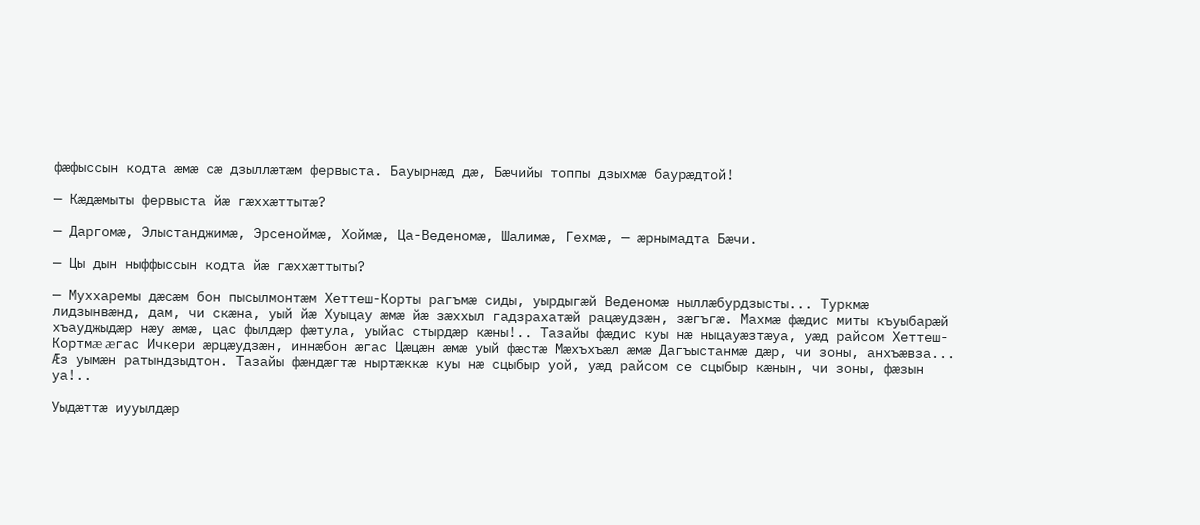фæфыссын кодта æмæ сæ дзыллæтæм фервыста. Бауырнæд дæ, Бæчийы топпы дзыхмæ баурæдтой!

— Кæдæмыты фервыста йæ гæххæттытæ?

— Даргомæ, Элыстанджимæ, Эрсеноймæ, Хоймæ, Ца-Веденомæ, Шалимæ, Гехмæ, — æрнымадта Бæчи.

— Цы дын ныффыссын кодта йæ гæххæттыты?

— Муххаремы дæсæм бон пысылмонтæм Хеттеш-Корты рагъмæ сиды, уырдыгæй Веденомæ ныллæбурдзысты... Туркмæ лидзынвæнд, дам, чи скæна, уый йæ Хуыцау æмæ йæ зæххыл гадзрахатæй рацæудзæн, зæгъгæ. Махмæ фæдис миты къуыбарæй хъауджыдæр нæу æмæ, цас фылдæр фæтула, уыйас стырдæр кæны!.. Тазайы фæдис куы нæ ныцауæзтæуа, уæд райсом Хеттеш-Кортмæ æгас Ичкери æрцæудзæн, иннæбон æгас Цæцæн æмæ уый фæстæ Мæхъхъæл æмæ Дагъыстанмæ дæр, чи зоны, анхъæвза... Æз уымæн ратындзыдтон. Тазайы фæндæгтæ ныртæккæ куы нæ сцыбыр уой, уæд райсом се сцыбыр кæнын, чи зоны, фæзын уа!..

Уыдæттæ иууылдæр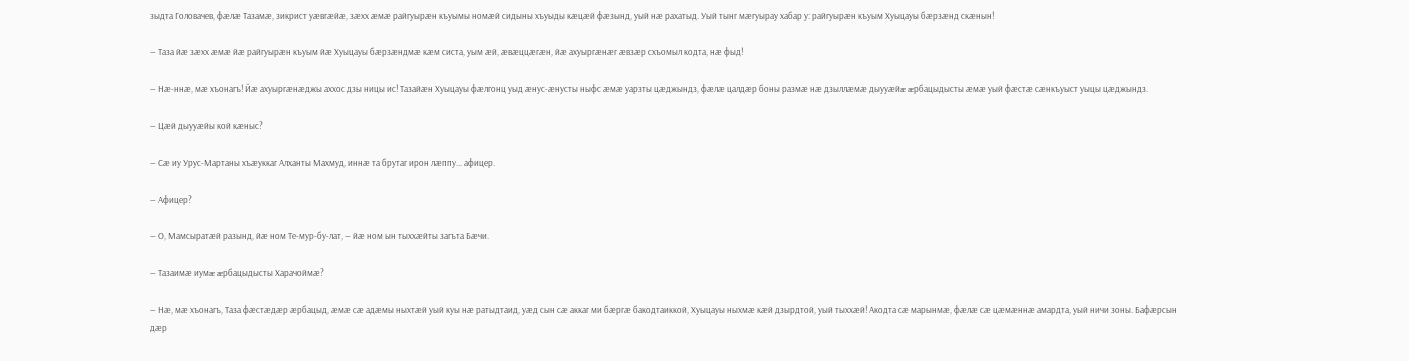зыдта Головачев, фæлæ Тазамæ, зикрист уæвгæйæ, зæхх æмæ райгуырæн къуымы номæй сидыны хъуыды кæцæй фæзынд, уый нæ рахатыд. Уый тынг мæгуырау хабар у: райгуырæн къуым Хуыцауы бæрзæнд скæнын!

— Таза йæ зæхх æмæ йæ райгуырæн къуым йæ Хуыцауы бæрзæндмæ кæм систа, уым æй, æвæццæгæн, йæ ахуыргæнæг æвзæр схъомыл кодта, нæ фыд!

— Нæ-ннæ, мæ хъонагъ! Йæ ахуыргæнæджы аххос дзы ницы ис! Тазайæн Хуыцауы фæлгонц уыд æнус-æнусты ныфс æмæ уарзты цæджындз, фæлæ цалдæр боны размæ нæ дзыллæмæ дыууæйæ æрбацыдысты æмæ уый фæстæ сæнкъуыст уыцы цæджындз.

— Цæй дыууæйы кой кæныс?

— Сæ иу Урус-Мартаны хъæуккаг Алханты Махмуд, иннæ та брутаг ирон лæппу... афицер.

— Афицер?

— О, Мамсыратæй разынд, йæ ном Те-мур-бу-лат, — йæ ном ын тыххæйты загъта Бæчи.

— Тазаимæ иумæ æрбацыдысты Харачоймæ?

— Нæ, мæ хъонагъ, Таза фæстæдæр æрбацыд, æмæ сæ адæмы ныхтæй уый куы нæ ратыдтаид, уæд сын сæ аккаг ми бæргæ бакодтаиккой, Хуыцауы ныхмæ кæй дзырдтой, уый тыххæй! Акодта сæ марынмæ, фæлæ сæ цæмæннæ амардта, уый ничи зоны. Бафæрсын дæр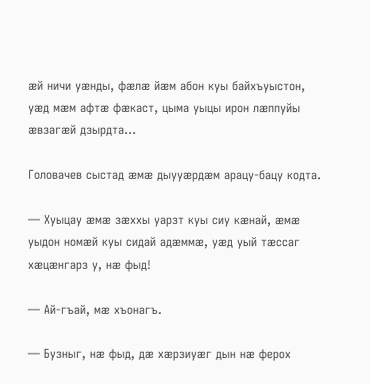æй ничи уæнды, фæлæ йæм абон куы байхъуыстон, уæд мæм афтæ фæкаст, цыма уыцы ирон лæппуйы æвзагæй дзырдта...

Головачев сыстад æмæ дыууæрдæм арацу-бацу кодта.

— Хуыцау æмæ зæххы уарзт куы сиу кæнай, æмæ уыдон номæй куы сидай адæммæ, уæд уый тæссаг хæцæнгарз у, нæ фыд!

— Ай-гъай, мæ хъонагъ.

— Бузныг, нæ фыд, дæ хæрзиуæг дын нæ ферох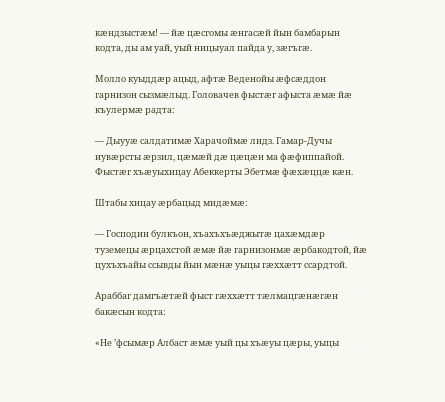кæндзыстæм! — йæ цæсгомы æнгасæй йын бамбарын кодта, ды ам уай, уый ницыуал пайда у, зæгъгæ.

Молло куыддæр ацыд, афтæ Веденойы æфсæддон гарнизон сызмæлыд. Головачев фыстæг афыста æмæ йæ къулермæ радта:

— Дыууæ салдатимæ Харачоймæ лидз. Гамар-Дучы иувæрсты æрзил, цæмæй дæ цæцæн ма фæфиппайой. Фыстæг хъæуыхицау Абеккерты Эбетмæ фæхæццæ кæн.

Штабы хицау æрбацыд мидæмæ:

— Господин булкъон, хъахъхъæджытæ цахæмдæр туземецы æрцахстой æмæ йæ гарнизонмæ æрбакодтой, йæ цухъхъайы ссывды йын мæнæ уыцы гæххæтт ссардтой.

Араббаг дамгъæтæй фыст гæххæтт тæлмацгæнæгæн бакæсын кодта:

«Не ’фсымæр Албаст æмæ уый цы хъæуы цæры, уыцы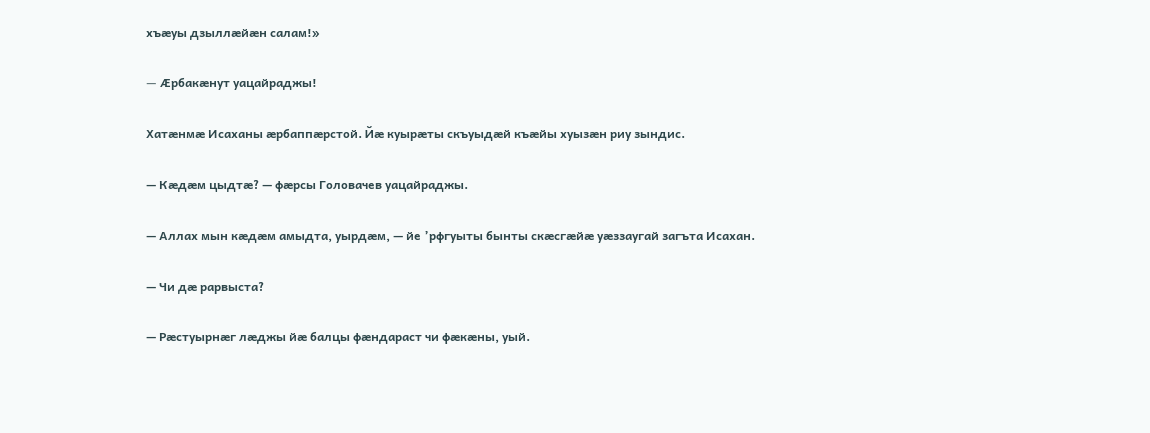хъæуы дзыллæйæн салам!»

— Æрбакæнут уацайраджы!

Хатæнмæ Исаханы æрбаппæрстой. Йæ куырæты скъуыдæй къæйы хуызæн риу зындис.

— Кæдæм цыдтæ? — фæрсы Головачев уацайраджы.

— Аллах мын кæдæм амыдта, уырдæм, — йе ’рфгуыты бынты скæсгæйæ уæззаугай загъта Исахан.

— Чи дæ рарвыста?

— Рæстуырнæг лæджы йæ балцы фæндараст чи фæкæны, уый.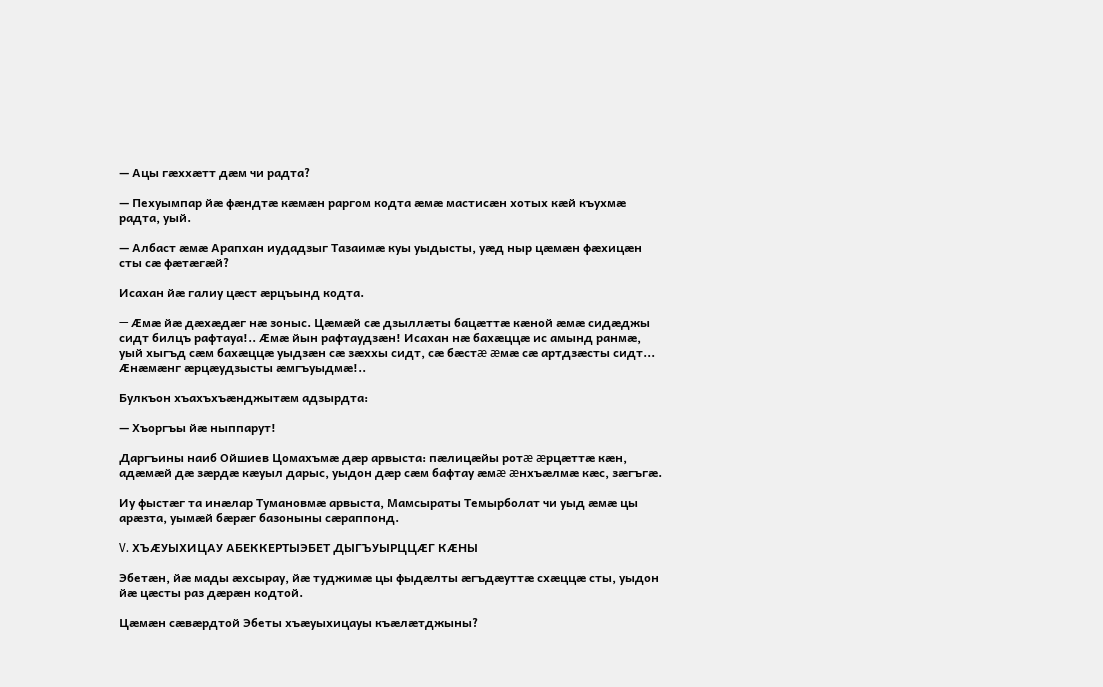— Ацы гæххæтт дæм чи радта?

— Пехуымпар йæ фæндтæ кæмæн раргом кодта æмæ мастисæн хотых кæй къухмæ радта, уый.

— Албаст æмæ Арапхан иудадзыг Тазаимæ куы уыдысты, уæд ныр цæмæн фæхицæн сты сæ фæтæгæй?

Исахан йæ галиу цæст æрцъынд кодта.

— Æмæ йæ дæхæдæг нæ зоныс. Цæмæй сæ дзыллæты бацæттæ кæной æмæ сидæджы сидт билцъ рафтауа!.. Æмæ йын рафтаудзæн! Исахан нæ бахæццæ ис амынд ранмæ, уый хыгъд сæм бахæццæ уыдзæн сæ зæххы сидт, сæ бæстæ æмæ сæ артдзæсты сидт... Æнæмæнг æрцæудзысты æмгъуыдмæ!..

Булкъон хъахъхъæнджытæм адзырдта:

— Хъоргъы йæ ныппарут!

Даргъины наиб Ойшиев Цомахъмæ дæр арвыста: пæлицæйы ротæ æрцæттæ кæн, адæмæй дæ зæрдæ кæуыл дарыс, уыдон дæр сæм бафтау æмæ æнхъæлмæ кæс, зæгъгæ.

Иу фыстæг та инæлар Тумановмæ арвыста, Мамсыраты Темырболат чи уыд æмæ цы арæзта, уымæй бæрæг базоныны сæраппонд.

V. ХЪÆУЫХИЦАУ АБЕККЕРТЫЭБЕТ ДЫГЪУЫРЦЦÆГ КÆНЫ

Эбетæн, йæ мады æхсырау, йæ туджимæ цы фыдæлты æгъдæуттæ схæццæ сты, уыдон йæ цæсты раз дæрæн кодтой.

Цæмæн сæвæрдтой Эбеты хъæуыхицауы къæлæтджыны?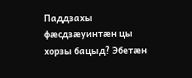Паддзахы фæсдзæуинтæн цы хорзы бацыд? Эбетæн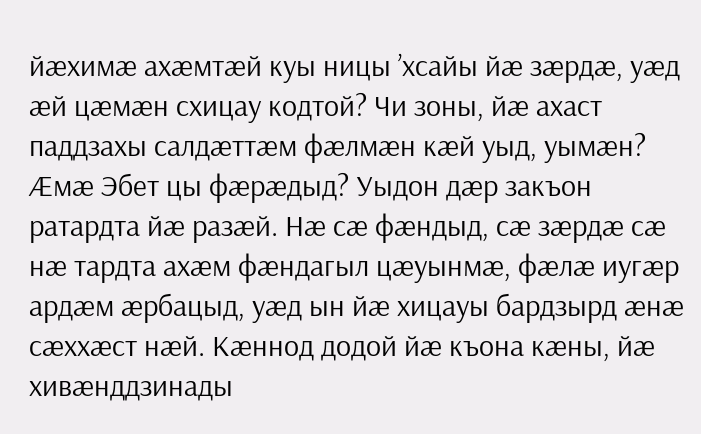йæхимæ ахæмтæй куы ницы ’хсайы йæ зæрдæ, уæд æй цæмæн схицау кодтой? Чи зоны, йæ ахаст паддзахы салдæттæм фæлмæн кæй уыд, уымæн? Æмæ Эбет цы фæрæдыд? Уыдон дæр закъон ратардта йæ разæй. Нæ сæ фæндыд, сæ зæрдæ сæ нæ тардта ахæм фæндагыл цæуынмæ, фæлæ иугæр ардæм æрбацыд, уæд ын йæ хицауы бардзырд æнæ сæххæст нæй. Кæннод додой йæ къона кæны, йæ хивæнддзинады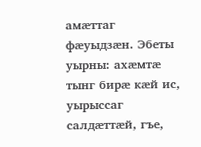амæттаг фæуыдзæн. Эбеты уырны: ахæмтæ тынг бирæ кæй ис, уырыссаг салдæттæй, гъе,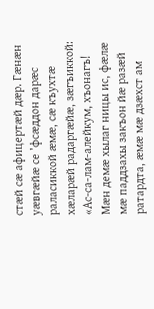стæй сæ афицертæй дæр. Гæнæн уæвгæйæ се ’фсæддон дарæс раласиккой æмæ, сæ къухтæ хæларæй радаргæйæ, зæгъиккой: «Ас-са-лам-алейкум, хъонагъ! Мæн демæ хылаг ницы ис, фæлæ мæ паддзахы закъон йæ разæй ратардта, æмæ мæ дзæхст ам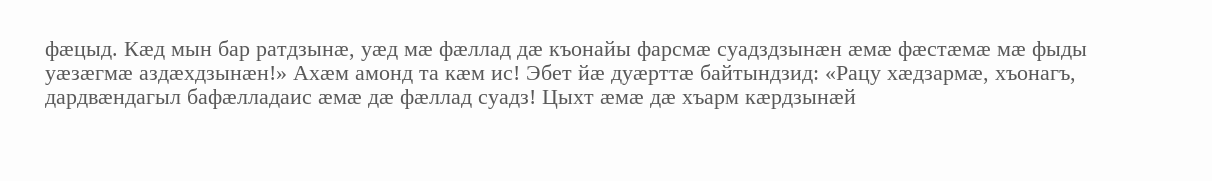фæцыд. Кæд мын бар ратдзынæ, уæд мæ фæллад дæ къонайы фарсмæ суадздзынæн æмæ фæстæмæ мæ фыды уæзæгмæ аздæхдзынæн!» Ахæм амонд та кæм ис! Эбет йæ дуæрттæ байтындзид: «Рацу хæдзармæ, хъонагъ, дардвæндагыл бафæлладаис æмæ дæ фæллад суадз! Цыхт æмæ дæ хъарм кæрдзынæй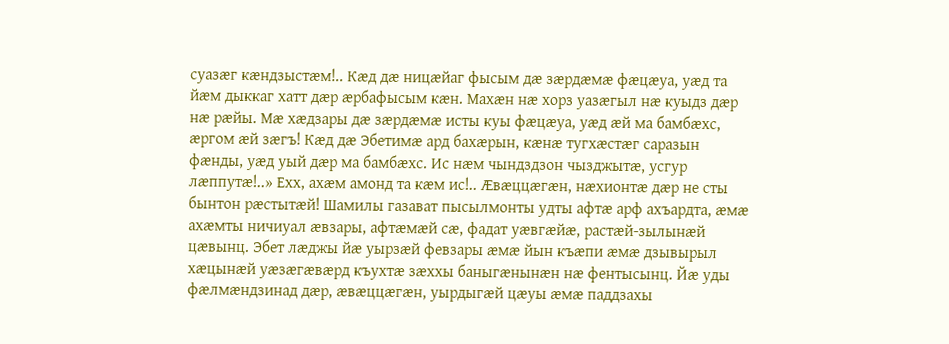суазæг кæндзыстæм!.. Кæд дæ ницæйаг фысым дæ зæрдæмæ фæцæуа, уæд та йæм дыккаг хатт дæр æрбафысым кæн. Махæн нæ хорз уазæгыл нæ куыдз дæр нæ рæйы. Мæ хæдзары дæ зæрдæмæ исты куы фæцæуа, уæд æй ма бамбæхс, æргом æй зæгъ! Кæд дæ Эбетимæ ард бахæрын, кæнæ тугхæстæг саразын фæнды, уæд уый дæр ма бамбæхс. Ис нæм чындздзон чызджытæ, усгур лæппутæ!..» Ехх, ахæм амонд та кæм ис!.. Æвæццæгæн, нæхионтæ дæр не сты бынтон рæстытæй! Шамилы газават пысылмонты удты афтæ арф ахъардта, æмæ ахæмты ничиуал æвзары, афтæмæй сæ, фадат уæвгæйæ, растæй-зылынæй цæвынц. Эбет лæджы йæ уырзæй февзары æмæ йын къæпи æмæ дзывырыл хæцынæй уæзæгæвæрд къухтæ зæххы баныгæнынæн нæ фентысынц. Йæ уды фæлмæндзинад дæр, æвæццæгæн, уырдыгæй цæуы æмæ паддзахы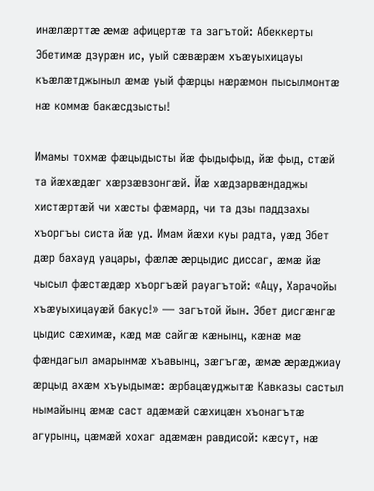инæлæрттæ æмæ афицертæ та загътой: Абеккерты Эбетимæ дзурæн ис, уый сæвæрæм хъæуыхицауы къæлæтджыныл æмæ уый фæрцы нæрæмон пысылмонтæ нæ коммæ бакæсдзысты!

Имамы тохмæ фæцыдысты йæ фыдыфыд, йæ фыд, стæй та йæхæдæг хæрзæвзонгæй. Йæ хæдзарвæндаджы хистæртæй чи хæсты фæмард, чи та дзы паддзахы хъоргъы систа йæ уд. Имам йæхи куы радта, уæд Эбет дæр бахауд уацары, фæлæ æрцыдис диссаг, æмæ йæ чысыл фæстæдæр хъоргъæй рауагътой: «Ацу, Харачойы хъæуыхицауæй бакус!» — загътой йын. Эбет дисгæнгæ цыдис сæхимæ, кæд мæ сайгæ кæнынц, кæнæ мæ фæндагыл амарынмæ хъавынц, зæгъгæ, æмæ æрæджиау æрцыд ахæм хъуыдымæ: æрбацæуджытæ Кавказы састыл нымайынц æмæ саст адæмæй сæхицæн хъонагътæ агурынц, цæмæй хохаг адæмæн равдисой: кæсут, нæ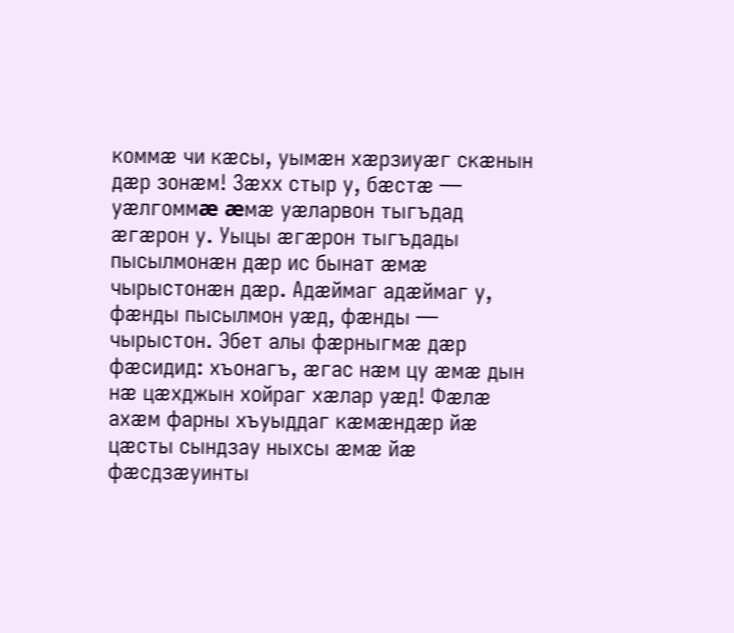коммæ чи кæсы, уымæн хæрзиуæг скæнын дæр зонæм! Зæхх стыр у, бæстæ — уæлгоммæ æмæ уæларвон тыгъдад æгæрон у. Уыцы æгæрон тыгъдады пысылмонæн дæр ис бынат æмæ чырыстонæн дæр. Адæймаг адæймаг у, фæнды пысылмон уæд, фæнды — чырыстон. Эбет алы фæрныгмæ дæр фæсидид: хъонагъ, æгас нæм цу æмæ дын нæ цæхджын хойраг хæлар уæд! Фæлæ ахæм фарны хъуыддаг кæмæндæр йæ цæсты сындзау ныхсы æмæ йæ фæсдзæуинты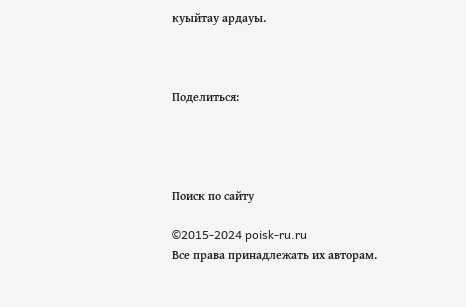куыйтау ардауы.



Поделиться:




Поиск по сайту

©2015-2024 poisk-ru.ru
Все права принадлежать их авторам.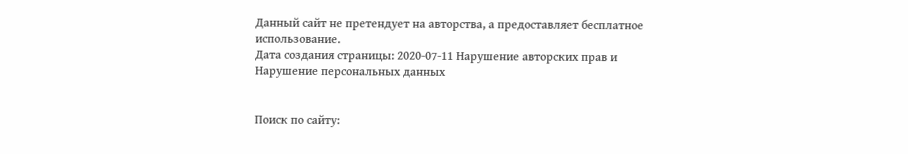Данный сайт не претендует на авторства, а предоставляет бесплатное использование.
Дата создания страницы: 2020-07-11 Нарушение авторских прав и Нарушение персональных данных


Поиск по сайту: